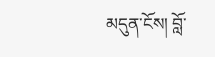མདུན་ངོས། བློ་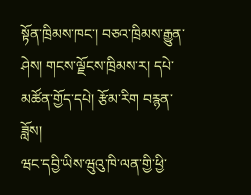སྟོན་ཁྲིམས་ཁང་། བཅའ་ཁྲིམས་རྒྱུན་ཤེས། གངས་ལྗོངས་ཁྲིམས་ར། དཔེ་མཚོན་གྱོད་དཔེ། རྩོམ་རིག བརྙན་ཟློས།
ཝང་དབྱི་ཡིས་ཝུའུ་ཁི་ལན་གྱི་ཕྱི་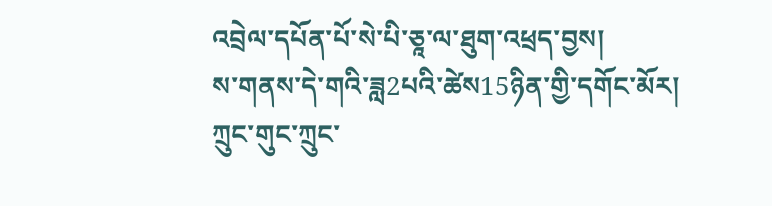འབྲེལ་དཔོན་པོ་སེ་པི་ཅཱ་ལ་ཐུག་འཕྲད་བྱས།
ས་གནས་དེ་གའི་ཟླ2པའི་ཚེས15ཉིན་གྱི་དགོང་མོར། ཀྲུང་གུང་ཀྲུང་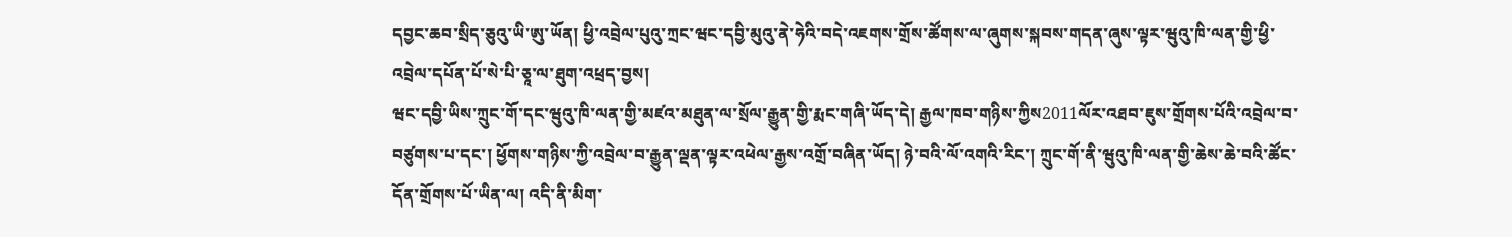དབྱང་ཆབ་སྲིད་ཅུའུ་ཡི་ཨུ་ཡོན། ཕྱི་འབྲེལ་པུའུ་ཀྲང་ཝང་དབྱི་མུའུ་ནེ་ཧེའི་བདེ་འཇགས་གྲོས་ཚོགས་ལ་ཞུགས་སྐབས་གདན་ཞུས་ལྟར་ཝུའུ་ཁི་ལན་གྱི་ཕྱི་འབྲེལ་དཔོན་པོ་སེ་པི་ཅཱ་ལ་ཐུག་འཕྲད་བྱས།
ཝང་དབྱི་ཡིས་ཀྲུང་གོ་དང་ཝུའུ་ཁི་ལན་གྱི་མཛའ་མཐུན་ལ་སྲོལ་རྒྱུན་གྱི་རྨང་གཞི་ཡོད་དེ། རྒྱལ་ཁབ་གཉིས་ཀྱིས2011ལོར་འཐབ་ཇུས་གྲོགས་པོའི་འབྲེལ་བ་བཙུགས་པ་དང་། ཕྱོགས་གཉིས་ཀྱི་འབྲེལ་བ་རྒྱུན་ལྡན་ལྟར་འཕེལ་རྒྱས་འགྲོ་བཞིན་ཡོད། ཉེ་བའི་ལོ་འགའི་རིང་། ཀྲུང་གོ་ནི་ཝུའུ་ཁི་ལན་གྱི་ཆེས་ཆེ་བའི་ཚོང་དོན་གྲོགས་པོ་ཡིན་ལ། འདི་ནི་མིག་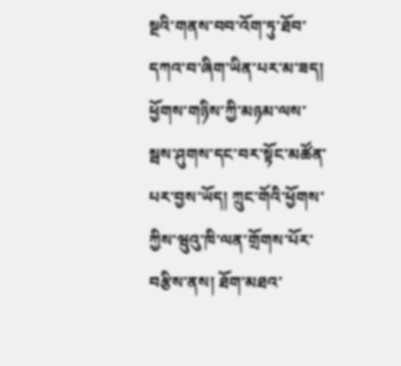སྔའི་གནས་བབ་འོག་ཏུ་ཐོབ་དཀའ་བ་ཞིག་ཡིན་པར་མ་ཟད། ཕྱོགས་གཉིས་ཀྱི་མཉམ་ལས་སྦས་ཤུགས་དང་བར་སྟོང་མཚོན་པར་བྱས་ཡོད། ཀྲུང་གོའི་ཕྱོགས་ཀྱིས་ཝུའུ་ཁི་ལན་གྲོགས་པོར་བརྩིས་ནས། ཐོག་མཐའ་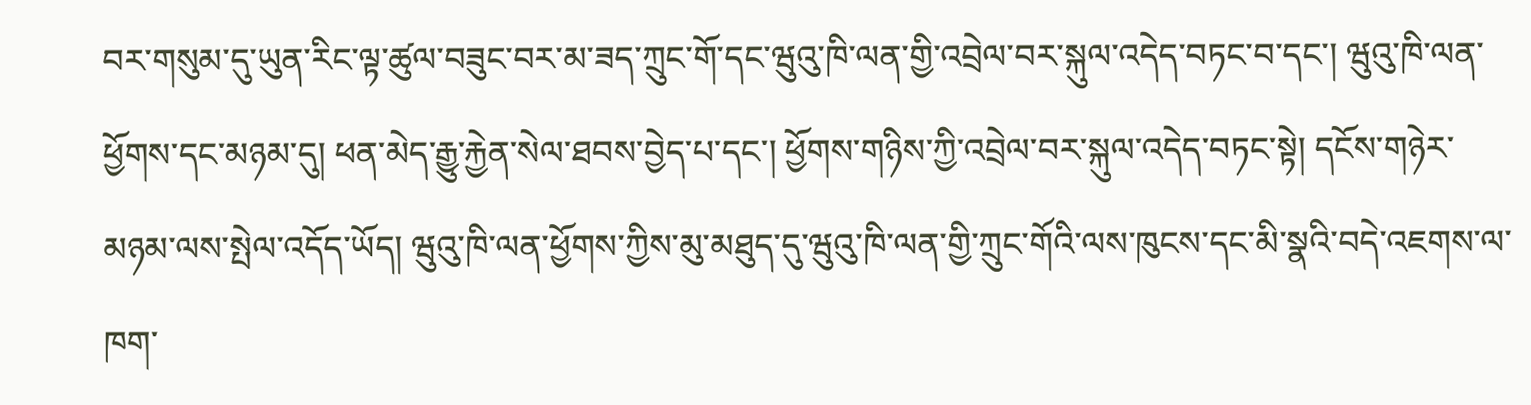བར་གསུམ་དུ་ཡུན་རིང་ལྟ་ཚུལ་བཟུང་བར་མ་ཟད་ཀྲུང་གོ་དང་ཝུའུ་ཁི་ལན་གྱི་འབྲེལ་བར་སྐུལ་འདེད་བཏང་བ་དང་། ཝུའུ་ཁི་ལན་ཕྱོགས་དང་མཉམ་དུ། ཕན་མེད་རྒྱུ་རྐྱེན་སེལ་ཐབས་བྱེད་པ་དང་། ཕྱོགས་གཉིས་ཀྱི་འབྲེལ་བར་སྐུལ་འདེད་བཏང་སྟེ། དངོས་གཉེར་མཉམ་ལས་སྤེལ་འདོད་ཡོད། ཝུའུ་ཁི་ལན་ཕྱོགས་ཀྱིས་མུ་མཐུད་དུ་ཝུའུ་ཁི་ལན་གྱི་ཀྲུང་གོའི་ལས་ཁུངས་དང་མི་སྣའི་བདེ་འཇགས་ལ་ཁག་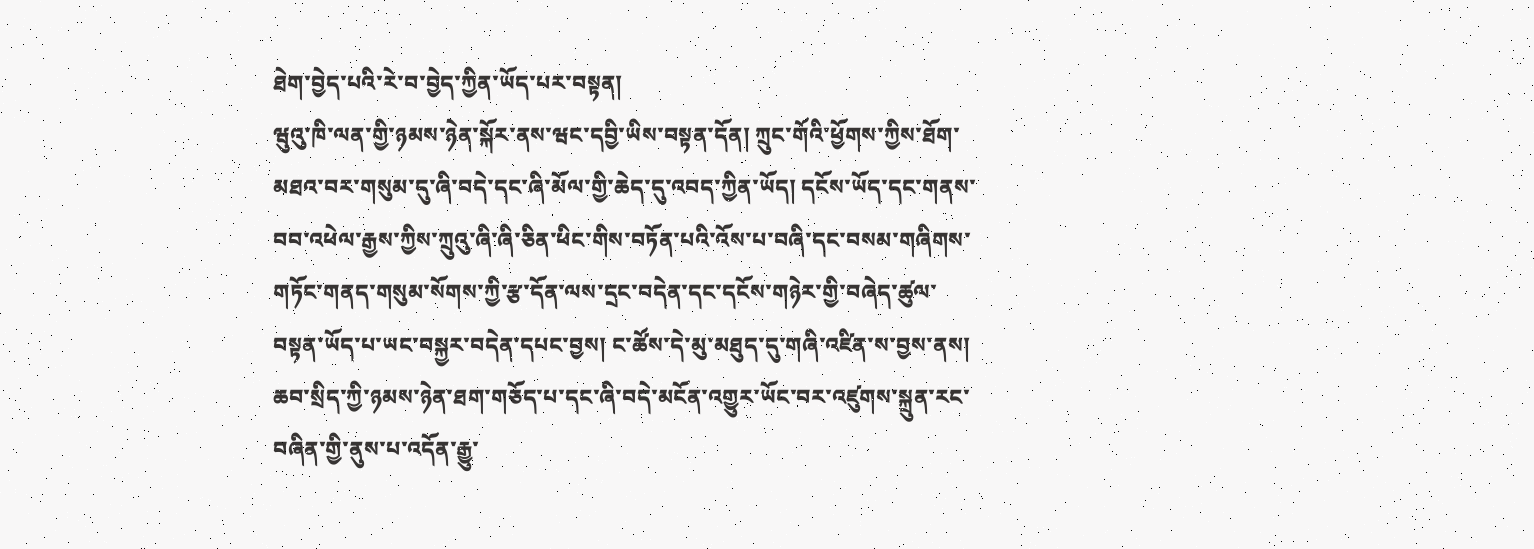ཐེག་བྱེད་པའི་རེ་བ་བྱེད་ཀྱིན་ཡོད་པར་བསྟན།
ཝུའུ་ཁི་ལན་གྱི་ཉམས་ཉེན་སྐོར་ནས་ཝང་དབྱི་ཡིས་བསྟན་དོན། ཀྲུང་གོའི་ཕྱོགས་ཀྱིས་ཐོག་མཐའ་བར་གསུམ་དུ་ཞི་བདེ་དང་ཞི་མོལ་གྱི་ཆེད་དུ་འབད་ཀྱིན་ཡོད། དངོས་ཡོད་དང་གནས་བབ་འཕེལ་རྒྱས་ཀྱིས་ཀྲུའུ་ཞི་ཞི་ཅིན་ཕིང་གིས་བཏོན་པའི་འོས་པ་བཞི་དང་བསམ་གཞིགས་གཏོང་གནད་གསུམ་སོགས་ཀྱི་རྩ་དོན་ལས་དྲང་བདེན་དང་དངོས་གཉེར་གྱི་བཞེད་ཚུལ་བསྟན་ཡོད་པ་ཡང་བསྐྱར་བདེན་དཔང་བྱས། ང་ཚོས་དེ་མུ་མཐུད་དུ་གཞི་འཛིན་ས་བྱས་ནས། ཆབ་སྲིད་ཀྱི་ཉམས་ཉེན་ཐག་གཅོད་པ་དང་ཞི་བདེ་མངོན་འགྱུར་ཡོང་བར་འཛུགས་སྐྲུན་རང་བཞིན་གྱི་ནུས་པ་འདོན་རྒྱུ་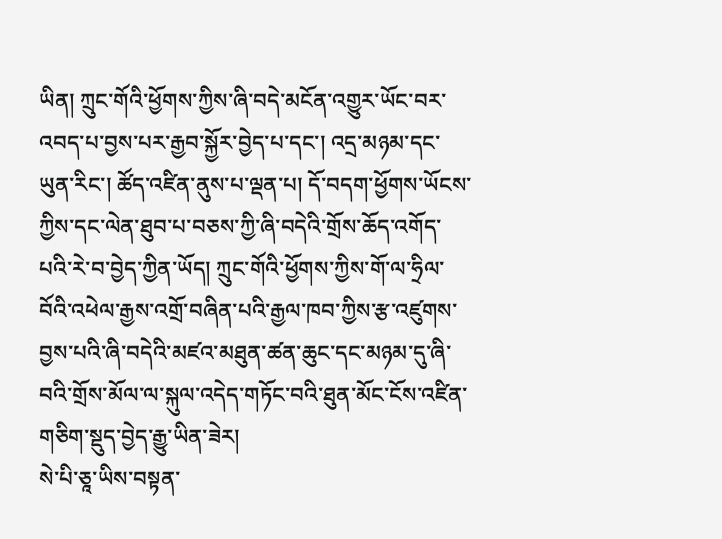ཡིན། ཀྲུང་གོའི་ཕྱོགས་ཀྱིས་ཞི་བདེ་མངོན་འགྱུར་ཡོང་བར་འབད་པ་བྱས་པར་རྒྱབ་སྐྱོར་བྱེད་པ་དང་། འདྲ་མཉམ་དང་ཡུན་རིང་། ཚོད་འཛིན་ནུས་པ་ལྡན་པ། དོ་བདག་ཕྱོགས་ཡོངས་ཀྱིས་དང་ལེན་ཐུབ་པ་བཅས་ཀྱི་ཞི་བདེའི་གྲོས་ཆོད་འགོད་པའི་རེ་བ་བྱེད་ཀྱིན་ཡོད། ཀྲུང་གོའི་ཕྱོགས་ཀྱིས་གོ་ལ་ཧྲིལ་བོའི་འཕེལ་རྒྱས་འགྲོ་བཞིན་པའི་རྒྱལ་ཁབ་ཀྱིས་རྩ་འཛུགས་བྱས་པའི་ཞི་བདེའི་མཛའ་མཐུན་ཚན་ཆུང་དང་མཉམ་དུ་ཞི་བའི་གྲོས་མོལ་ལ་སྐུལ་འདེད་གཏོང་བའི་ཐུན་མོང་ངོས་འཛིན་གཅིག་སྡུད་བྱེད་རྒྱུ་ཡིན་ཟེར།
སེ་པི་ཅཱ་ཡིས་བསྟན་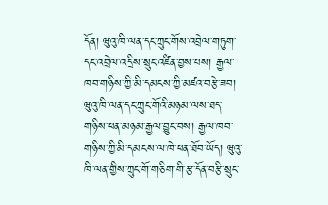དོན། ཝུའུ་ཁི་ལན་དང་ཀྲུང་གོས་འབྲེལ་གཏུག་དང་འབྲེལ་འདྲིས་སྲུང་འཛིན་བྱས་པས། རྒྱལ་ཁབ་གཉིས་ཀྱི་མི་དམངས་ཀྱི་མཛའ་བརྩེ་ཟབ། ཝུའུ་ཁི་ལན་དང་ཀྲུང་གོའི་མཉམ་ལས་ཐད་གཉིས་ཕན་མཉམ་རྒྱལ་བྱུང་བས། རྒྱལ་ཁབ་གཉིས་ཀྱི་མི་དམངས་ལ་ཁེ་ཕན་ཐོབ་ཡོད། ཝུའུ་ཁི་ལན་གྱིས་ཀྲུང་གོ་གཅིག་གི་རྩ་དོན་བརྩི་སྲུང་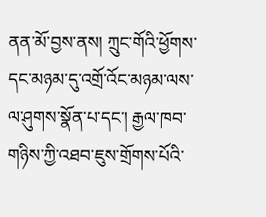ནན་མོ་བྱས་ནས། ཀྲུང་གོའི་ཕྱོགས་དང་མཉམ་དུ་འགྲོ་འོང་མཉམ་ལས་ལ་ཤུགས་སྣོན་པ་དང་། རྒྱལ་ཁབ་གཉིས་ཀྱི་འཐབ་ཇུས་གྲོགས་པོའི་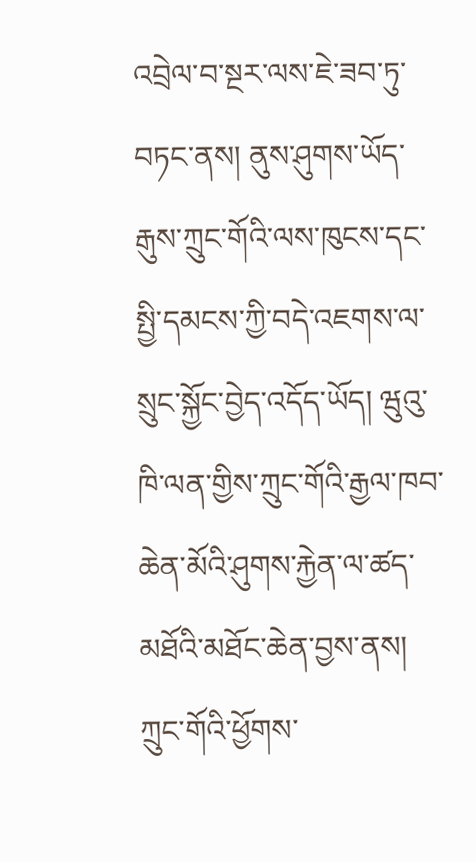འབྲེལ་བ་སྔར་ལས་ཇེ་ཟབ་ཏུ་བཏང་ནས། ནུས་ཤུགས་ཡོད་རྒུས་ཀྲུང་གོའི་ལས་ཁུངས་དང་སྤྱི་དམངས་ཀྱི་བདེ་འཇགས་ལ་སྲུང་སྐྱོང་བྱེད་འདོད་ཡོད། ཝུའུ་ཁི་ལན་གྱིས་ཀྲུང་གོའི་རྒྱལ་ཁབ་ཆེན་མོའི་ཤུགས་རྐྱེན་ལ་ཚད་མཐོའི་མཐོང་ཆེན་བྱས་ནས། ཀྲུང་གོའི་ཕྱོགས་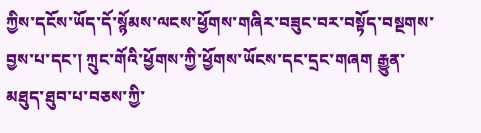ཀྱིས་དངོས་ཡོད་དོ་སྙོམས་ལངས་ཕྱོགས་གཞིར་བཟུང་བར་བསྟོད་བསྔགས་བྱས་པ་དང་། ཀྲུང་གོའི་ཕྱོགས་ཀྱི་ཕྱོགས་ཡོངས་དང་དྲང་གཞག རྒྱུན་མཐུད་ཐུབ་པ་བཅས་ཀྱི་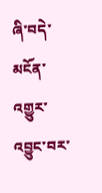ཞི་བདེ་མངོན་འགྱུར་འབྱུང་བར་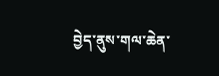བྱེད་ནུས་གལ་ཆེན་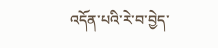འདོན་པའི་རེ་བ་བྱེད་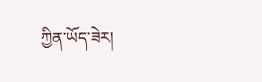ཀྱིན་ཡོད་ཟེར།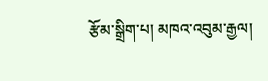རྩོམ་སྒྲིག་པ། མཁའ་འབུམ་རྒྱལ།